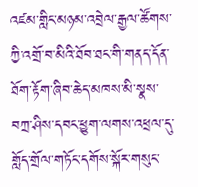འཛམ་གླིང་མཉམ་འབྲེལ་རྒྱལ་ཚོགས་ཀྱི་འགྲོ་བ་མིའི་ཐོབ་ཐང་གི་གནད་དོན་ཐོག་རྟོག་ཞིབ་ཆེད་མཁས་མི་སྣས་བཀྲ་ཤིས་དབང་ཕྱུག་ལགས་འཕྲལ་དུ་གློད་གྲོལ་གཏོང་དགོས་སྐོར་གསུང་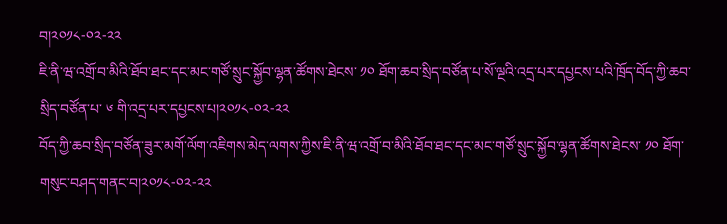བ།༢༠༡༨-༠༢-༢༢
ཇི་ནི་ཝ་འགྲོ་བ་མིའི་ཐོབ་ཐང་དང་མང་གཙོ་སྲུང་སྐྱོབ་ལྷན་ཚོགས་ཐེངས་ ༡༠ ཐོག་ཆབ་སྲིད་བཙོན་པ་སོ་ལྔའི་འདྲ་པར་དཔྱངས་པའི་ཁྲོད་བོད་ཀྱི་ཆབ་སྲིད་བཙོན་པ་ ༦ གི་འདྲ་པར་དཔྱངས་པ།༢༠༡༨-༠༢-༢༢
བོད་ཀྱི་ཆབ་སྲིད་བཙོན་ཟུར་མགོ་ལོག་འཇིགས་མེད་ལགས་ཀྱིས་ཇི་ནི་ཝ་འགྲོ་བ་མིའི་ཐོབ་ཐང་དང་མང་གཙོ་སྲུང་སྐྱོབ་ལྷན་ཚོགས་ཐེངས་ ༡༠ ཐོག་གསུང་བཤད་གནང་བ།༢༠༡༨-༠༢-༢༢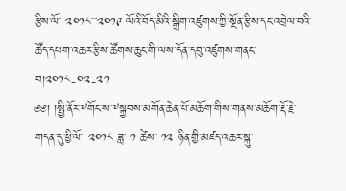རྩིས་ལོ་ ༢༠༡༨་་་༢༠༡༩ ལོའི་བོད་མིའི་སྒྲིག་འཛུགས་ཀྱི་སྔོན་རྩིས་དང་འབྲེལ་བའི་ཚོད་དཔག་འཆར་རྩིས་ཚོགས་ཆུང་གི་ལས་དོན་དབུ་འཛུགས་གནང་བ།༢༠༡༨-༠༢-༢༡
༅༅། །སྤྱི་ནོར་༸གོང་ས་༸སྐྱབས་མགོན་ཆེན་པོ་མཆོག་གིས་གནས་མཆོག་རྡོ་རྗེ་གདན་དུ་ཕྱི་ལོ་ ༢༠༡༨ ཟླ་ ༡ ཚེས་ ༡༢ ཉིན་གྱི་མཛད་འཆར་སྐུ་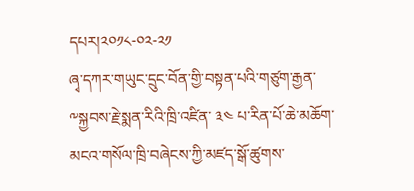དཔར།༢༠༡༨-༠༢-༢༡
ཞྭ་དཀར་གཡུང་དྲུང་བོན་གྱི་བསྟན་པའི་གཙུག་རྒྱན་༸སྐྱབས་རྗེ་སྨན་རིའི་ཁྲི་འཛིན་ ༣༤ པ་རིན་པོ་ཆེ་མཆོག་མངའ་གསོལ་ཁྲི་བཞེངས་ཀྱི་མཛད་སྒོ་ཚུགས་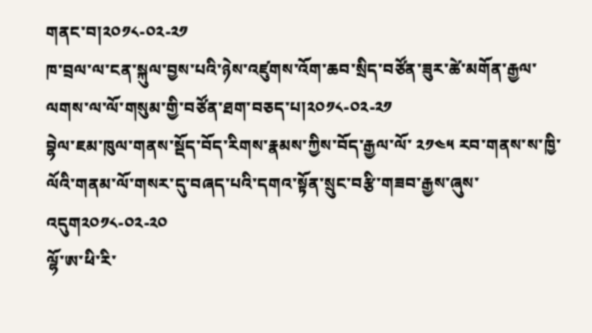གནང་བ།༢༠༡༨-༠༢-༢༡
ཁ་བྲལ་ལ་ངན་སྐུལ་བྱས་པའི་ཉེས་འཛུགས་འོག་ཆབ་སྲིད་བཙོན་ཟུར་ཚེ་མགོན་རྒྱལ་ལགས་ལ་ལོ་གསུམ་གྱི་བཙོན་ཐག་བཅད་པ།༢༠༡༨-༠༢-༢༡
བྷེལ་ཇམ་ཁུལ་གནས་སྡོད་བོད་རིགས་རྣམས་ཀྱིས་བོད་རྒྱལ་ལོ་ ༢༡༤༥ རབ་གནས་ས་ཁྱི་ལོའི་གནམ་ལོ་གསར་དུ་བཞད་པའི་དགའ་སྟོན་སྲུང་བརྩི་གཟབ་རྒྱས་ཞུས་འདུག༢༠༡༨-༠༢-༢༠
ལྷོ་ཨ་ཕི་རི་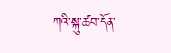ཀའི་སྐུ་ཚབ་དོན་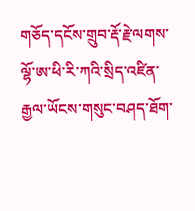གཅོད་དངོས་གྲུབ་རྡོ་རྗེ་ལགས་ལྷོ་ཨ་ཕི་རི་ཀའི་སྲིད་འཛིན་རྒྱལ་ཡོངས་གསུང་བཤད་ཐོག་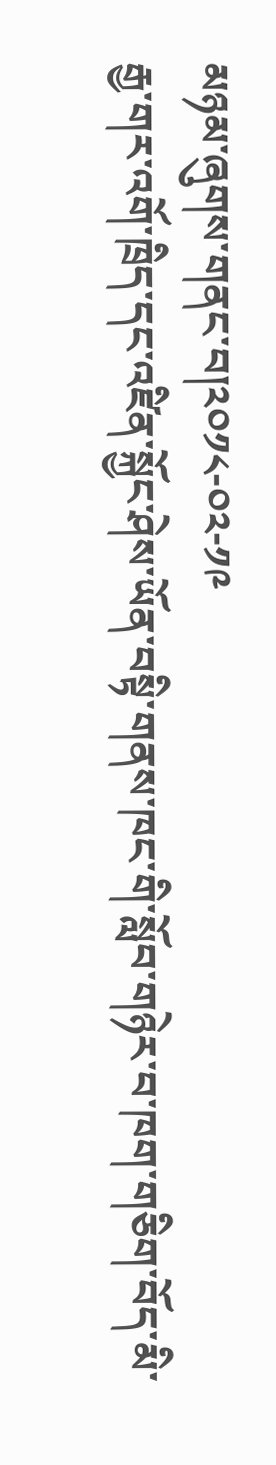མཉམ་ཞུགས་གནང་བ།༢༠༡༨-༠༢-༡༩
རྒྱ་གར་འགོ་ཁྲིད་དང་འཛིན་སྐྱོང་ཤེས་ཡོན་བསྟི་གནས་ཁང་གི་སློབ་གཉེར་བ་ཁག་གཅིག་བོད་མི་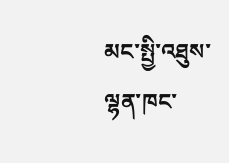མང་སྤྱི་འཐུས་ལྷན་ཁང་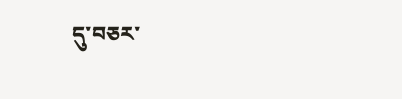དུ་བཅར་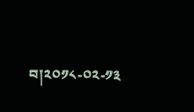བ།༢༠༡༨-༠༢-༡༣